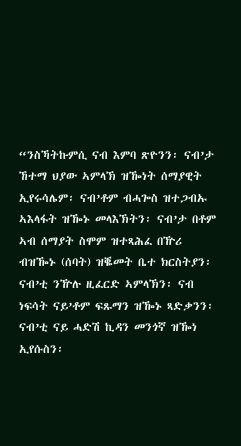“ንስኻትኩምሲ ናብ እምባ ጽዮንን፡ ናብ’ታ ኸተማ ህያው ኣምላኽ ዝዀነት ሰማያዊት ኢየሩሳሌም፡ ናብ’ቶም ብሓጐስ ዝተጋብኡ ኣእላፋት ዝዀኑ መላእኽትን፡ ናብ’ታ በቶም ኣብ ሰማያት ስሞም ዝተጻሕፈ በዅሪ ብዝዀኑ (ሰባት) ዝቘመት ቤተ ክርስትያን፡ ናብ’ቲ ንዅሉ ዚፈርድ ኣምላኽን፡ ናብ ነፍሳት ናይ’ቶም ፍጹማን ዝዀኑ ጻድቃንን፡ ናብ’ቲ ናይ ሓድሽ ኪዳን መንጎኛ ዝዀነ ኢየሱስን፡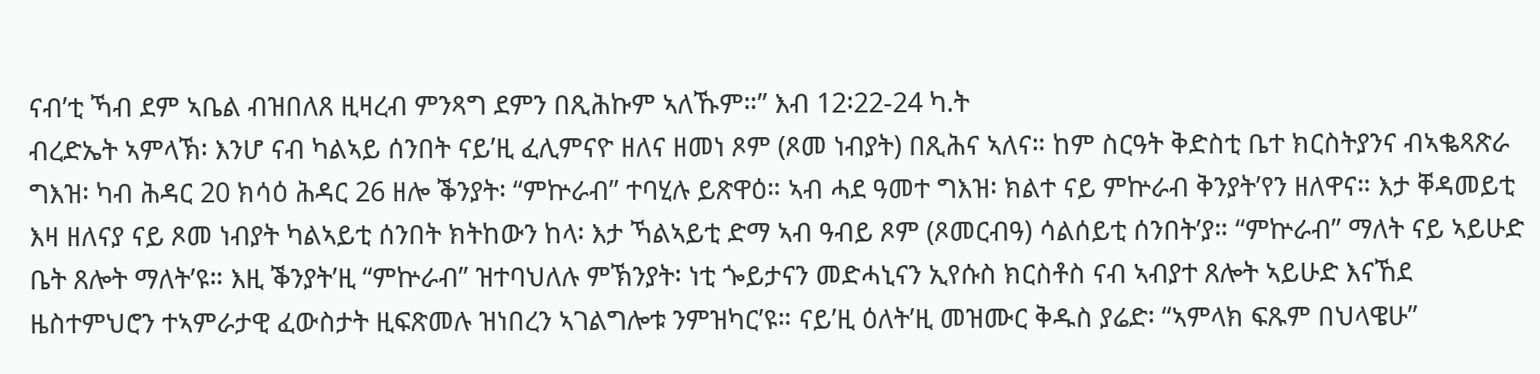ናብ’ቲ ኻብ ደም ኣቤል ብዝበለጸ ዚዛረብ ምንጻግ ደምን በጺሕኩም ኣለኹም።” እብ 12፡22-24 ካ.ት
ብረድኤት ኣምላኽ፡ እንሆ ናብ ካልኣይ ሰንበት ናይ’ዚ ፈሊምናዮ ዘለና ዘመነ ጾም (ጾመ ነብያት) በጺሕና ኣለና። ከም ስርዓት ቅድስቲ ቤተ ክርስትያንና ብኣቈጻጽራ ግእዝ፡ ካብ ሕዳር 20 ክሳዕ ሕዳር 26 ዘሎ ቕንያት፡ “ምኵራብ” ተባሂሉ ይጽዋዕ። ኣብ ሓደ ዓመተ ግእዝ፡ ክልተ ናይ ምኵራብ ቅንያት’የን ዘለዋና። እታ ቐዳመይቲ እዛ ዘለናያ ናይ ጾመ ነብያት ካልኣይቲ ሰንበት ክትከውን ከላ፡ እታ ኻልኣይቲ ድማ ኣብ ዓብይ ጾም (ጾመርብዓ) ሳልሰይቲ ሰንበት’ያ። “ምኵራብ” ማለት ናይ ኣይሁድ ቤት ጸሎት ማለት’ዩ። እዚ ቕንያት’ዚ “ምኵራብ” ዝተባህለሉ ምኽንያት፡ ነቲ ጐይታናን መድሓኒናን ኢየሱስ ክርስቶስ ናብ ኣብያተ ጸሎት ኣይሁድ እናኸደ ዜስተምህሮን ተኣምራታዊ ፈውስታት ዚፍጽመሉ ዝነበረን ኣገልግሎቱ ንምዝካር’ዩ። ናይ’ዚ ዕለት’ዚ መዝሙር ቅዱስ ያሬድ፡ “ኣምላክ ፍጹም በህላዌሁ”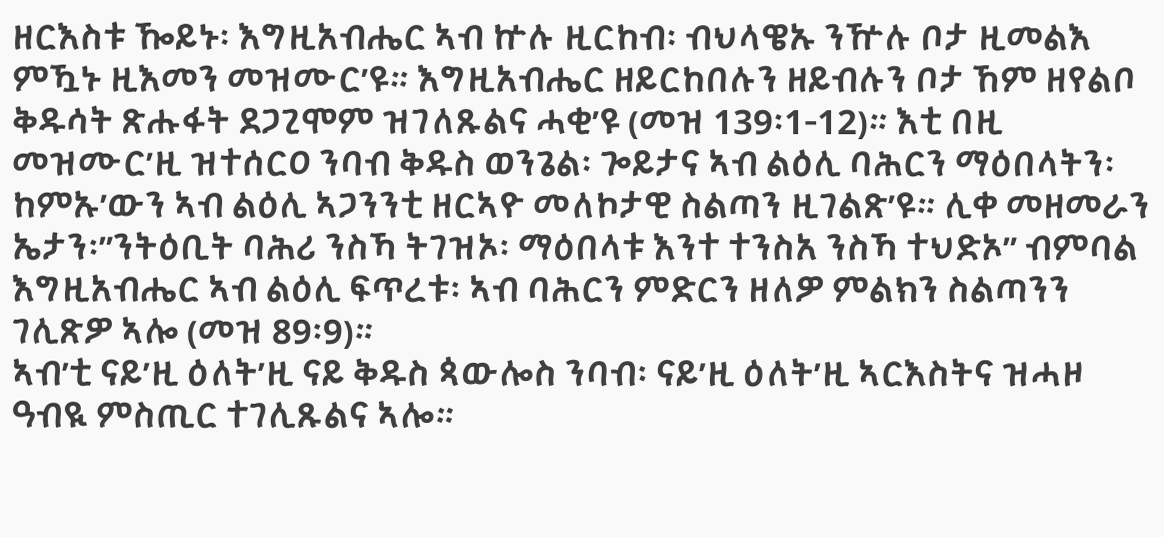ዘርእስቱ ዀይኑ፡ እግዚአብሔር ኣብ ኵሉ ዚርከብ፡ ብህላዌኡ ንዅሉ ቦታ ዚመልእ ምዃኑ ዚእመን መዝሙር’ዩ። እግዚአብሔር ዘይርከበሉን ዘይብሉን ቦታ ኸም ዘየልቦ ቅዱሳት ጽሑፋት ደጋጊሞም ዝገለጹልና ሓቂ’ዩ (መዝ 139፡1-12)። እቲ በዚ መዝሙር’ዚ ዝተሰርዐ ንባብ ቅዱስ ወንጌል፡ ጐይታና ኣብ ልዕሊ ባሕርን ማዕበላትን፡ ከምኡ’ውን ኣብ ልዕሊ ኣጋንንቲ ዘርኣዮ መለኮታዊ ስልጣን ዚገልጽ’ዩ። ሊቀ መዘመራን ኤታን፡”ንትዕቢት ባሕሪ ንስኻ ትገዝኦ፡ ማዕበላቱ እንተ ተንስአ ንስኻ ተህድኦ” ብምባል እግዚአብሔር ኣብ ልዕሊ ፍጥረቱ፡ ኣብ ባሕርን ምድርን ዘለዎ ምልክን ስልጣንን ገሊጽዎ ኣሎ (መዝ 89፡9)።
ኣብ’ቲ ናይ’ዚ ዕለት’ዚ ናይ ቅዱስ ጳውሎስ ንባብ፡ ናይ’ዚ ዕለት’ዚ ኣርእስትና ዝሓዞ ዓብዪ ምስጢር ተገሊጹልና ኣሎ።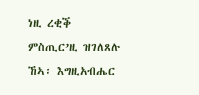ነዚ ረቂቕ ምስጢር’ዚ ዝገለጸሉ ኸኣ፡ እግዚአብሔር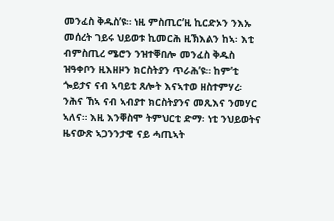መንፈስ ቅዱስ’ዩ። ነዚ ምስጢር’ዚ ኪርድኦን ንእኡ መሰረት ገይሩ ህይወቱ ኪመርሕ ዚኽእልን ከኣ፡ እቲ ብምስጢረ ሜሮን ንዝተቐበሎ መንፈስ ቅዱስ ዝዓቀቦን ዚእዘዞን ክርስትያን ጥራሕ’ዩ። ከም’ቲ ጐይታና ናብ ኣባይቲ ጸሎት እናኣተወ ዘስተምሃረ፡ ንሕና ኸኣ ናብ ኣብያተ ክርስትያንና መጺእና ንመሃር ኣለና። እዚ እንቐስሞ ትምህርቲ ድማ፡ ነቲ ንህይወትና ዜናውጽ ኣጋንንታዊ ናይ ሓጢኣት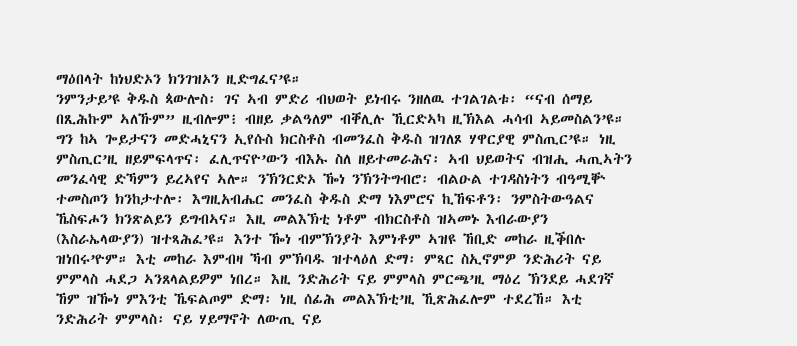ማዕበላት ከነህድኦን ክንገዝኦን ዚድግፈና’ዩ።
ንምንታይ’ዩ ቅዱስ ጳውሎስ፡ ገና ኣብ ምድሪ ብህወት ይነብሩ ንዘለዉ ተገልገልቱ፡ “ናብ ሰማይ በጺሕኩም ኣለኹም” ዚብሎም፧ ብዘይ ቃልዓለም ብቐሊሉ ኺርድኣካ ዚኽእል ሓሳብ ኣይመስልን’ዩ። ግን ከኣ ጐይታናን መድሓኒናን ኢየሱስ ክርስቶስ ብመንፈስ ቅዱስ ዝገለጾ ሃዋርያዊ ምስጢር’ዩ። ነዚ ምስጢር’ዚ ዘይምፍላጥና፡ ፈሊጥናዮ’ውን ብእኡ ስለ ዘይተመራሕና፡ ኣብ ህይወትና ብዝሒ ሓጢኣትን መንፈሳዊ ድኻምን ይረኣየና ኣሎ። ንኽንርድኦ ዀነ ንኽንትግብሮ፡ ብልዑል ተገዳስነትን ብዓሚቝ ተመስጦን ክንከታተሎ፡ እግዚአብሔር መንፈስ ቅዱስ ድማ ነእምሮና ኪኸፍቶን፡ ንምስትውዓልና ኼስፍሖን ክንጽልይን ይግብኣና። እዚ መልእኽቲ ነቶም ብክርስቶስ ዝኣመኑ እብራውያን (እስራኤላውያን) ዝተጻሕፈ’ዩ። እንተ ዀነ ብምኽንያት እምነቶም ኣዝዩ ኸቢድ መከራ ዚቕበሉ ዝነበሩ’ዮም። እቲ መከራ እምብዛ ኻብ ምኽባዱ ዝተላዕለ ድማ፡ ምጻር ስኢኖምዎ ንድሕሪት ናይ ምምላስ ሓደጋ ኣንጸላልይዎም ነበረ። እዚ ንድሕሪት ናይ ምምላስ ምርጫ’ዚ ማዕረ ኽንደይ ሓደገኛ ኸም ዝዀነ ምእንቲ ኼፍልጦም ድማ፡ ነዚ ሰፊሕ መልእኽቲ’ዚ ኺጽሕፈሎም ተደረኸ። እቲ ንድሕሪት ምምላስ፡ ናይ ሃይማኖት ለውጢ ናይ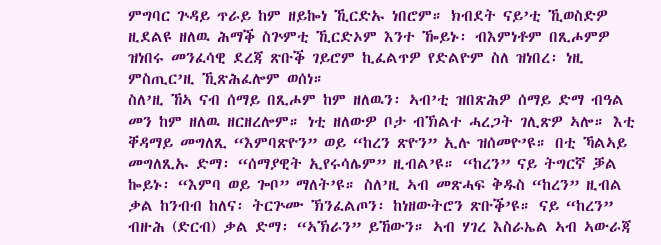ምግባር ጕዳይ ጥራይ ከም ዘይኰነ ኺርድኡ ነበሮም። ክብደት ናይ’ቲ ኺወስድዎ ዚደልዩ ዘለዉ ሕማቕ ስጕምቲ ኺርድኦም እንተ ዀይኑ፡ ብእምነቶም በጺሖምዎ ዝነበሩ መንፈሳዊ ደረጃ ጽቡቕ ገይሮም ኪፈልጥዎ የድልዮም ስለ ዝነበረ፡ ነዚ ምስጢር’ዚ ኺጽሕፈሎም ወሰነ።
ስለ’ዚ ኸኣ ናብ ሰማይ በጺሖም ከም ዘለዉን፡ ኣብ’ቲ ዝበጽሕዎ ሰማይ ድማ ብዓል መን ከም ዘለዉ ዘርዘረሎም። ነቲ ዘለውዎ ቦታ ብኽልተ ሓረጋት ገሊጽዎ ኣሎ። እቲ ቐዳማይ መግለጺ “እምባጽዮን” ወይ “ከረን ጽዮን” ኢሉ ዝሰመዮ’ዩ። በቲ ኻልኣይ መግለጺኡ ድማ፡ “ሰማያዊት ኢየሩሳሌም” ዚብል’ዩ። “ከረን” ናይ ትግርኛ ቓል ኰይኑ፡ “እምባ ወይ ጐቦ” ማለት’ዩ። ስለ’ዚ ኣብ መጽሓፍ ቅዱስ “ከረን” ዚብል ቃል ከንብብ ከለና፡ ትርጕሙ ኽንፈልጦን፡ ከነዘውትሮን ጽቡቕ’ዩ። ናይ “ከረን” ብዙሕ (ድርብ) ቃል ድማ፡ “ኣኽራን” ይኸውን። ኣብ ሃገረ እስራኤል ኣብ ኣውራጃ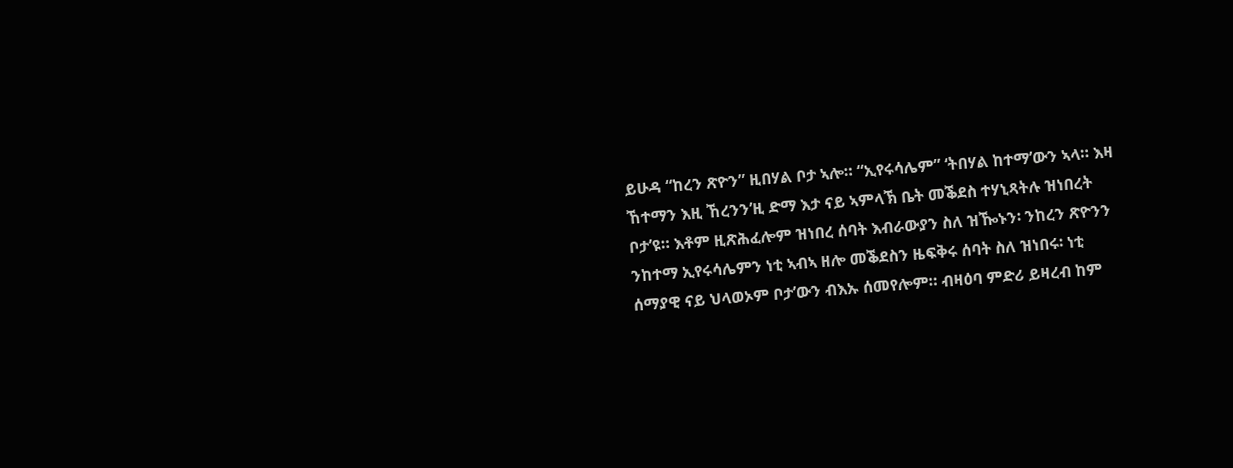ይሁዳ “ከረን ጽዮን” ዚበሃል ቦታ ኣሎ። “ኢየሩሳሌም” ‘ትበሃል ከተማ’ውን ኣላ። እዛ ኸተማን እዚ ኸረንን’ዚ ድማ እታ ናይ ኣምላኽ ቤት መቕደስ ተሃኒጻትሉ ዝነበረት ቦታ’ዩ። እቶም ዚጽሕፈሎም ዝነበረ ሰባት እብራውያን ስለ ዝዀኑን፡ ንከረን ጽዮንን ንከተማ ኢየሩሳሌምን ነቲ ኣብኣ ዘሎ መቕደስን ዜፍቅሩ ሰባት ስለ ዝነበሩ፡ ነቲ ሰማያዊ ናይ ህላወኦም ቦታ’ውን ብእኡ ሰመየሎም። ብዛዕባ ምድሪ ይዛረብ ከም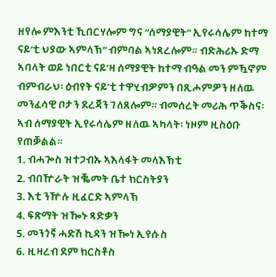ዘየሎ ምእንቲ ኺበርሃሎም ግና “ሰማያዊት” ኢየሩሳሌም ከተማ ናይ’ቲ ህያው ኣምላኽ” ብምባል ኣነጸረሎም። ብድሕሪኡ ድማ ኣባላት ወይ ነበርቲ ናይ’ዛ ሰማያዊት ከተማ ብዓል መን ምዃኖም ብምብራህ፡ ዕብየት ናይ’ቲ ተዋሂብዎምን በጺሖምዎን ዘለዉ መንፈሳዊ ቦታን ደረጃን ገለጸሎም። ብመሰረት መሪሕ ጥቕስና፡ ኣብ ሰማያዊት ኢየሩሳሌም ዘለዉ ኣካላት፡ ነዞም ዚስዕቡ የጠቓልል።
1. ብሓጐስ ዝተጋብኡ ኣእላፋት መላእኽቲ
2. ብበዅራት ዝቘመት ቤተ ክርስትያን
3. እቲ ንዅሉ ዚፈርድ ኣምላኽ
4. ፍጽማት ዝዀኑ ጻድቃን
5. መንጎኛ ሓድሽ ኪዳን ዝዀነ ኢየሱስ
6. ዚዛረብ ደም ክርስቶስ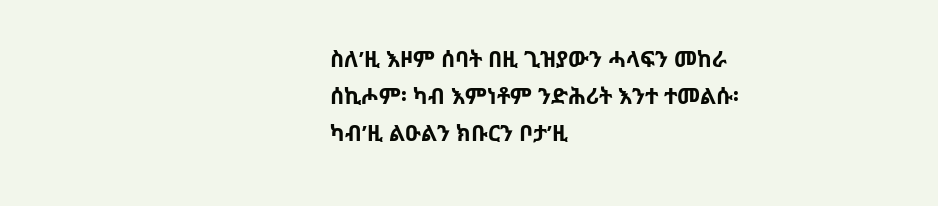ስለ’ዚ እዞም ሰባት በዚ ጊዝያውን ሓላፍን መከራ ሰኪሖም፡ ካብ እምነቶም ንድሕሪት እንተ ተመልሱ፡ ካብ’ዚ ልዑልን ክቡርን ቦታ’ዚ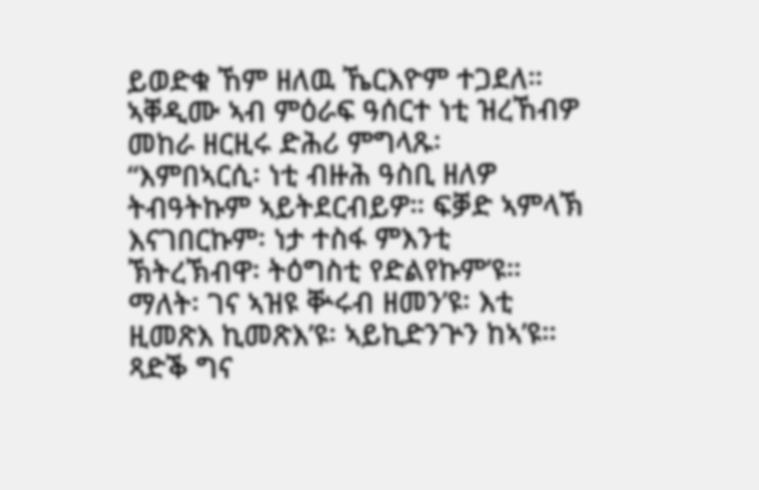ይወድቁ ኸም ዘለዉ ኼርእዮም ተጋደለ። ኣቐዲሙ ኣብ ምዕራፍ ዓሰርተ ነቲ ዝረኸብዎ መከራ ዘርዚሩ ድሕሪ ምግላጹ፡
“እምበኣርሲ፡ ነቲ ብዙሕ ዓስቢ ዘለዎ ትብዓትኩም ኣይትደርብይዎ። ፍቓድ ኣምላኽ እናገበርኩም፡ ነታ ተስፋ ምእንቲ ኽትረኽብዋ፡ ትዕግስቲ የድልየኩም’ዩ። ማለት፡ ገና ኣዝዩ ቝሩብ ዘመን’ዩ፡ እቲ ዚመጽእ ኪመጽእ’ዩ፡ ኣይኪድንጕን ከኣ’ዩ። ጻድቕ ግና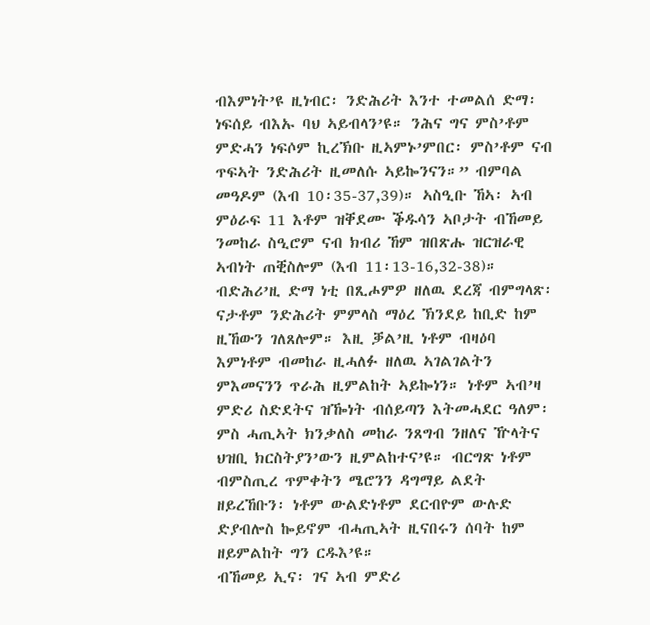ብእምነት’ዩ ዚነብር፡ ንድሕሪት እንተ ተመልሰ ድማ፡ ነፍሰይ ብእኡ ባህ ኣይብላን’ዩ። ንሕና ግና ምስ’ቶም ምድሓን ነፍሶም ኪረኽቡ ዚኣምኑ’ምበር፡ ምስ’ቶም ናብ ጥፍኣት ንድሕሪት ዚመለሱ ኣይኰንናን።” ብምባል መዓዶም (እብ 10፡35-37,39)። ኣስዒቡ ኸኣ፡ ኣብ ምዕራፍ 11 እቶም ዝቐደሙ ቕዱሳን ኣቦታት ብኸመይ ንመከራ ስዒሮም ናብ ክብሪ ኸም ዝበጽሑ ዝርዝራዊ ኣብነት ጠቒስሎም (እብ 11፡13-16,32-38)። ብድሕሪ’ዚ ድማ ነቲ በጺሖምዎ ዘለዉ ደረጃ ብምግላጽ፡ ናታቶም ንድሕሪት ምምላስ ማዕረ ኽንደይ ከቢድ ከም ዚኸውን ገለጸሎም። እዚ ቓል’ዚ ነቶም ብዛዕባ እምነቶም ብመከራ ዚሓለፉ ዘለዉ ኣገልገልትን ምእመናንን ጥራሕ ዚምልከት ኣይኰነን። ነቶም ኣብ’ዛ ምድሪ ስድደትና ዝዀነት ብሰይጣን እትመሓደር ዓለም፡ ምስ ሓጢኣት ክንቃለስ መከራ ንጸግብ ንዘለና ዅላትና ህዝቢ ክርስትያን’ውን ዚምልከተና’ዩ። ብርግጽ ነቶም ብምስጢረ ጥምቀትን ሜሮንን ዳግማይ ልደት ዘይረኸቡን፡ ነቶም ውልድነቶም ደርብዮም ውሉድ ድያብሎስ ኰይኖም ብሓጢኣት ዚናበሩን ሰባት ከም ዘይምልከት ግን ርዱእ’ዩ።
ብኸመይ ኢና፡ ገና ኣብ ምድሪ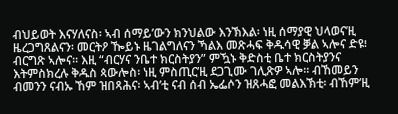ብህይወት እናሃለናስ፡ ኣብ ሰማይ’ውን ክንህልው እንኽእል፡ ነዚ ሰማያዊ ህላወና’ዚ ዜረጋግጸልናን፡ መርትዖ ዀይኑ ዜገልግለናን ኻልእ መጽሓፍ ቅዱሳዊ ቓል ኣሎና ድዩ፧ ብርግጽ ኣሎና። እዚ “ብርሃና ንቤተ ክርስትያን” ምዃኑ ቅድስቲ ቤተ ክርስትያንና እትምስክረሉ ቅዱስ ጳውሎስ፡ ነዚ ምስጢር’ዚ ደጋጊሙ ገሊጽዎ ኣሎ። ብኸመይን ብመንን ናብኡ ኸም ዝበጻሕና፡ ኣብ’ቲ ናብ ሰብ ኤፌሶን ዝጸሓፎ መልእኽቲ፡ ብኸም’ዚ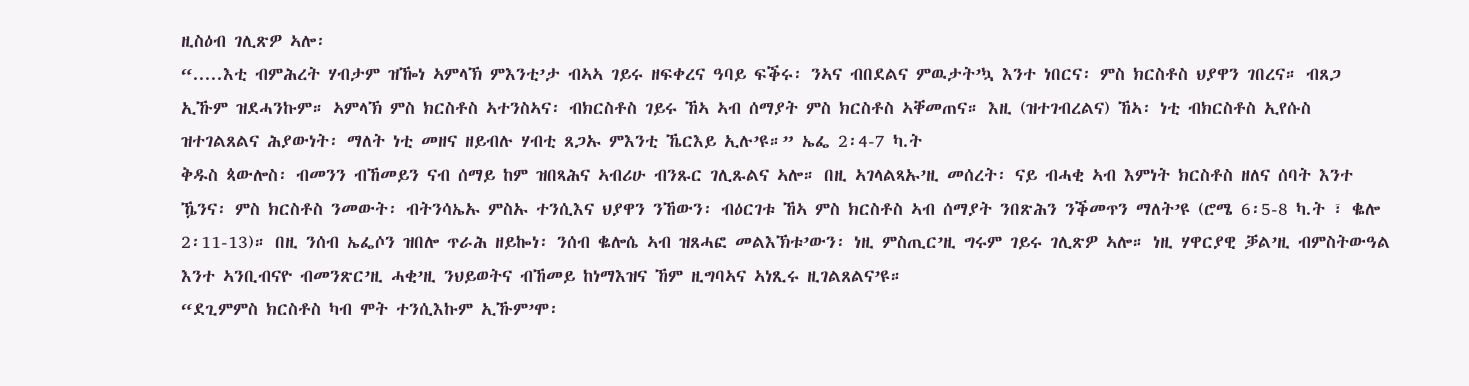ዚስዕብ ገሊጽዎ ኣሎ፡
“.....እቲ ብምሕረት ሃብታም ዝዀነ ኣምላኽ ምእንቲ’ታ ብኣኣ ገይሩ ዘፍቀረና ዓባይ ፍቕሩ፡ ንኣና ብበደልና ምዉታት’ኳ እንተ ነበርና፡ ምስ ክርስቶስ ህያዋን ገበረና። ብጸጋ ኢኹም ዝደሓንኩም። ኣምላኽ ምስ ክርስቶስ ኣተንስኣና፡ ብክርስቶስ ገይሩ ኸኣ ኣብ ሰማያት ምስ ክርስቶስ ኣቐመጠና። እዚ (ዝተገብረልና) ኸኣ፡ ነቲ ብክርስቶስ ኢየሱስ ዝተገልጸልና ሕያውነት፡ ማለት ነቲ መዘና ዘይብሉ ሃብቲ ጸጋኡ ምእንቲ ኼርእይ ኢሉ’ዩ።” ኤፌ 2፡4-7 ካ.ት
ቅዱስ ጳውሎስ፡ ብመንን ብኸመይን ናብ ሰማይ ከም ዝበጻሕና ኣብሪሁ ብንጹር ገሊጹልና ኣሎ። በዚ ኣገላልጻኡ’ዚ መሰረት፡ ናይ ብሓቂ ኣብ እምነት ክርስቶስ ዘለና ሰባት እንተ ዄንና፡ ምስ ክርስቶስ ንመውት፡ ብትንሳኤኡ ምስኡ ተንሲእና ህያዋን ንኸውን፡ ብዕርገቱ ኸኣ ምስ ክርስቶስ ኣብ ሰማያት ንበጽሕን ንቕመጥን ማለት’ዩ (ሮሜ 6፡5-8 ካ.ት ፣ ቈሎ 2፡11-13)። በዚ ንሰብ ኤፌሶን ዝበሎ ጥራሕ ዘይኰነ፡ ንሰብ ቈሎሴ ኣብ ዝጸሓፎ መልእኽቱ’ውን፡ ነዚ ምስጢር’ዚ ግሩም ገይሩ ገሊጽዎ ኣሎ። ነዚ ሃዋርያዊ ቓል’ዚ ብምስትውዓል እንተ ኣንቢብናዮ ብመንጽር’ዚ ሓቂ’ዚ ንህይወትና ብኸመይ ከነማእዝና ኸም ዚግባኣና ኣነጺሩ ዚገልጸልና’ዩ።
“ደጊምምስ ክርስቶስ ካብ ሞት ተንሲእኩም ኢኹም’ሞ፡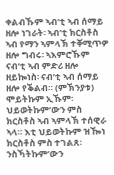ቀልብኹም ኣብ’ቲ ኣብ ሰማይ ዘሎ ነገራት፡ ኣብ’ቲ ክርስቶስ ኣብ የማን ኣምላኽ ተቐሚጥዎ ዘሎ ግብሩ፡ ኣእምሮኹም ናብ’ቲ ኣብ ምድሪ ዘሎ ዘይኰነስ፡ ናብ’ቲ ኣብ ሰማይ ዘሎ የቕልብ። (ምኽንያቱ) ሞይትኩም ኢኹም፡ ህይወትኩም’ውን ምስ ክርስቶስ ኣብ ኣምላኽ ተሰዊራ ኣላ። እቲ ህይወትኩም ዝዀነ ክርስቶስ ምስ ተገልጸ፡ ንስኻትኩም’ውን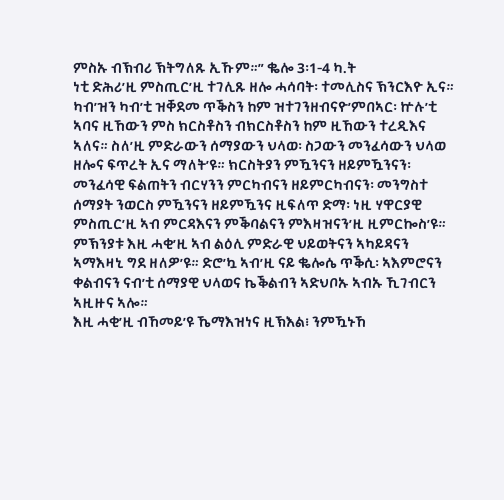ምስኡ ብኽብሪ ኽትግለጹ ኢኹም።” ቈሎ 3፡1-4 ካ.ት
ነቲ ድሕሪ’ዚ ምስጢር’ዚ ተገሊጹ ዘሎ ሓሳባት፡ ተመሊስና ኽንርእዮ ኢና። ካብ’ዝን ካብ’ቲ ዝቐደመ ጥቕስን ከም ዝተገንዘብናዮ’ምበኣር፡ ኵሉ’ቲ ኣባና ዚኸውን ምስ ክርስቶስን ብክርስቶስን ከም ዚኸውን ተረዲእና ኣለና። ስለ’ዚ ምድራውን ሰማያውን ህላወ፡ ስጋውን መንፈሳውን ህላወ ዘሎና ፍጥረት ኢና ማለት’ዩ። ክርስትያን ምዃንናን ዘይምዃንናን፡ መንፈሳዊ ፍልጠትን ብርሃንን ምርካብናን ዘይምርካብናን፡ መንግስተ ሰማያት ንወርስ ምዃንናን ዘይምዃንና ዚፍለጥ ድማ፡ ነዚ ሃዋርያዊ ምስጢር’ዚ ኣብ ምርዳእናን ምቕባልናን ምእዛዝናን’ዚ ዚምርኰስ’ዩ። ምኽንያቱ እዚ ሓቂ’ዚ ኣብ ልዕሊ ምድራዊ ህይወትናን ኣካይዳናን ኣማእዛኒ ግደ ዘለዎ’ዩ። ድሮ’ኳ ኣብ’ዚ ናይ ቈሎሴ ጥቕሲ፡ ኣእምሮናን ቀልብናን ናብ’ቲ ሰማያዊ ህላወና ኬቕልብን ኣድህቦኡ ኣብኡ ኺገብርን ኣዚዙና ኣሎ።
እዚ ሓቂ’ዚ ብኸመይ’ዩ ኼማእዝነና ዚኽእል፧ ንምዃኑኸ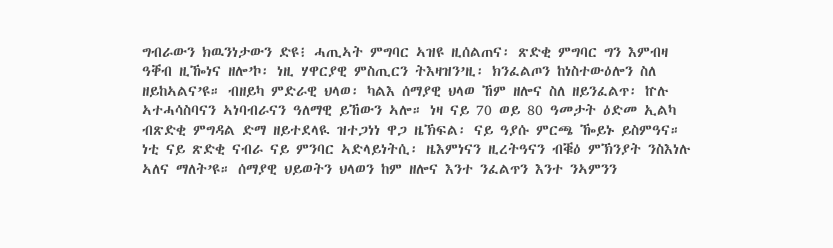ግብራውን ክዉንነታውን ድዩ፧ ሓጢኣት ምግባር ኣዝዩ ዚሰልጠና፡ ጽድቂ ምግባር ግን እምብዛ ዓቐብ ዚዀነና ዘሎ’ኮ፡ ነዚ ሃዋርያዊ ምስጢርን ትእዛዝን’ዚ፡ ክንፈልጦን ከነስተውዕሎን ስለ ዘይከኣልና’ዩ። ብዘይካ ምድራዊ ህላወ፡ ካልእ ሰማያዊ ህላወ ኸም ዘሎና ስለ ዘይንፈልጥ፡ ኵሉ ኣተሓሳስባናን ኣነባብራናን ዓለማዊ ይኸውን ኣሎ። ነዛ ናይ 70 ወይ 80 ዓመታት ዕድመ ኢልካ ብጽድቂ ምግዳል ድማ ዘይተደላዪ ዝተጋነነ ዋጋ ዜኽፍል፡ ናይ ዓያሱ ምርጫ ዀይኑ ይስምዓና። ነቲ ናይ ጽድቂ ናብራ ናይ ምንባር ኣድላይነትሲ፡ ዜእምነናን ዚረትዓናን ብቑዕ ምኽንያት ንስእነሉ ኣለና ማለት’ዩ። ሰማያዊ ህይወትን ህላወን ከም ዘሎና እንተ ንፈልጥን እንተ ንኣምንን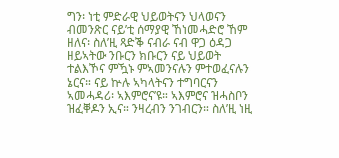ግን፡ ነቲ ምድራዊ ህይወትናን ህላወናን ብመንጽር ናይ’ቲ ሰማያዊ ኸነመሓድሮ ኸም ዘለና፡ ስለ’ዚ ጻድቕ ናብራ ናብ ዋጋ ዕዳጋ ዘይኣትው ንቡርን ክቡርን ናይ ህይወት ተልእኾና ምዃኑ ምኣመንናሉን ምተወፈናሉን ኔርና። ናይ ኵሉ ኣካላትናን ተግባርናን ኣመሓዳሪ፡ ኣእምሮና’ዩ። ኣእምሮና ዝሓስቦን ዝፈቐዶን ኢና። ንዛረብን ንገብርን። ስለ’ዚ ነዚ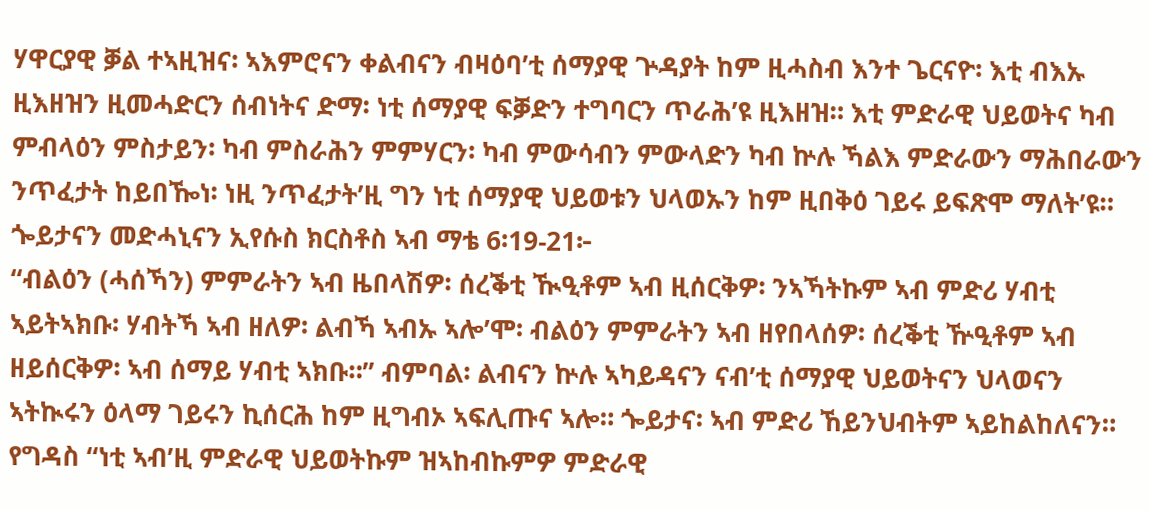ሃዋርያዊ ቓል ተኣዚዝና፡ ኣእምሮናን ቀልብናን ብዛዕባ’ቲ ሰማያዊ ጕዳያት ከም ዚሓስብ እንተ ጌርናዮ፡ እቲ ብእኡ ዚእዘዝን ዚመሓድርን ሰብነትና ድማ፡ ነቲ ሰማያዊ ፍቓድን ተግባርን ጥራሕ’ዩ ዚእዘዝ። እቲ ምድራዊ ህይወትና ካብ ምብላዕን ምስታይን፡ ካብ ምስራሕን ምምሃርን፡ ካብ ምውሳብን ምውላድን ካብ ኵሉ ኻልእ ምድራውን ማሕበራውን ንጥፈታት ከይበዀነ፡ ነዚ ንጥፈታት’ዚ ግን ነቲ ሰማያዊ ህይወቱን ህላወኡን ከም ዚበቅዕ ገይሩ ይፍጽሞ ማለት’ዩ። ጐይታናን መድሓኒናን ኢየሱስ ክርስቶስ ኣብ ማቴ 6፡19-21፦
“ብልዕን (ሓሰኻን) ምምራትን ኣብ ዜበላሽዎ፡ ሰረቕቲ ዂዒቶም ኣብ ዚሰርቅዎ፡ ንኣኻትኩም ኣብ ምድሪ ሃብቲ ኣይትኣክቡ፡ ሃብትኻ ኣብ ዘለዎ፡ ልብኻ ኣብኡ ኣሎ’ሞ፡ ብልዕን ምምራትን ኣብ ዘየበላሰዎ፡ ሰረቕቲ ዅዒቶም ኣብ ዘይሰርቅዎ፡ ኣብ ሰማይ ሃብቲ ኣክቡ።” ብምባል፡ ልብናን ኵሉ ኣካይዳናን ናብ’ቲ ሰማያዊ ህይወትናን ህላወናን ኣትኲሩን ዕላማ ገይሩን ኪሰርሕ ከም ዚግብኦ ኣፍሊጡና ኣሎ። ጐይታና፡ ኣብ ምድሪ ኸይንህብትም ኣይከልከለናን። የግዳስ “ነቲ ኣብ’ዚ ምድራዊ ህይወትኩም ዝኣከብኩምዎ ምድራዊ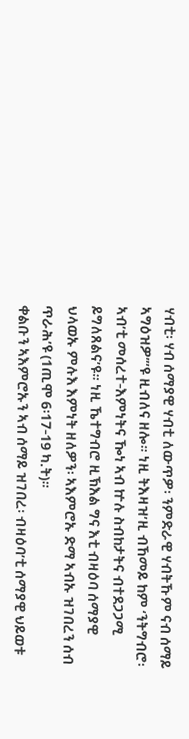ሃብቲ፡ ሃብ ሰማያዊ ሃብቲ ለውጥዎ፡ ንምድራዊ ሃብትኹም ናብ ሰማይ ኣግዕዝዎ”’ዩ ዚብለና ዘሎ። ነዚ ትእዛዝ’ዚ ብኸመይ ከም ‘ንትግብሮ፡ ኣብ’ቲ መሰረተ-እምነትና ዀነ ኣብ ኵሉ ስብከታትና ብተደጋጋሚ ይግለጸልና’ዩ። ነዚ ኼተግብሮ ዚኽእል ግና እቲ ብዛዕባ ሰማያዊ ህላወኡ ምሉእ እምነት ዘለዎን፡ ኣእምሮኡ ድማ ኣብኡ ዝገበረን ሰብ ጥራሕ’ዩ (1ጢሞ 6፡17-19 ካ.ት)።
ቀልቡን ኣእምሮኡን ኣብ ሰማይ ዝገበረ፡ ብዛዕባ’ቲ ሰማያዊ ህይወቱ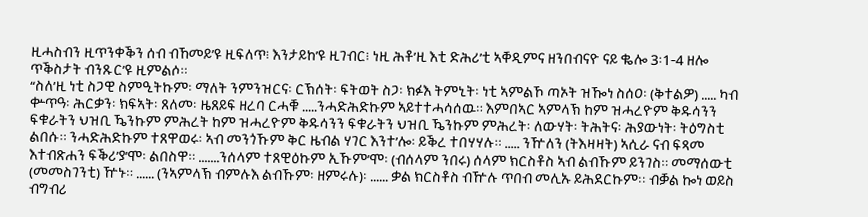ዚሓስብን ዚጥንቀቕን ሰብ ብኸመይ’ዩ ዚፍለጥ፧ እንታይከ’ዩ ዚገብር፧ ነዚ ሕቶ’ዚ እቲ ድሕሪ’ቲ ኣቐዲምና ዘንበብናዮ ናይ ቈሎ 3፡1-4 ዘሎ ጥቕስታት ብንጹር’ዩ ዚምልሶ።
“ስለ’ዚ ነቲ ስጋዊ ስምዒትኩም፡ ማለት ንምንዝርና፡ ርኽሰት፡ ፍትወት ስጋ፡ ክፉእ ትምኒት፡ ነቲ ኣምልኾ ጣኦት ዝዀነ ስሰዐ፡ (ቅተልዎ) ..... ካብ ቍጥዓ፡ ሕርቃን፡ ክፍኣት፡ ጸለመ፡ ዜጸይፍ ዘረባ ርሓቑ .....ንሓድሕድኩም ኣይተተሓሳሰዉ። እምበኣር ኣምላኽ ከም ዝሓረዮም ቅዱሳንን ፍቁራትን ህዝቢ ዄንኩም ምሕረት ከም ዝሓረዮም ቅዱሳንን ፍቁራትን ህዝቢ ዄንኩም ምሕረት፡ ለውሃት፡ ትሕትና፡ ሕያውነት፡ ትዕግስቲ ልበሱ። ንሓድሕድኩም ተጸዋወሩ፡ ኣብ መንጎኹም ቅር ዜብል ሃገር እንተ’ሎ፡ ይቕረ ተበሃሃሉ። ..... ንዅለን (ትእዛዛት) ኣሲራ ናብ ፍጻመ እተብጽሐን ፍቕሪ’ያ’ሞ፡ ልበስዋ። .......ንሰላም ተጸዊዕኩም ኢኹም’ሞ፡ (ብሰላም ንበሩ) ሰላም ክርስቶስ ኣብ ልብኹም ይንገስ። መማሰውቲ (መመስገንቲ) ዅኑ። ...... (ንኣምላኽ ብምሉእ ልብኹም፡ ዘምሩሉ)፡ ...... ቃል ክርስቶስ ብዅሉ ጥበብ መሊኡ ይሕደርኩም፡፡ ብቓል ኰነ ወይስ ብግብሪ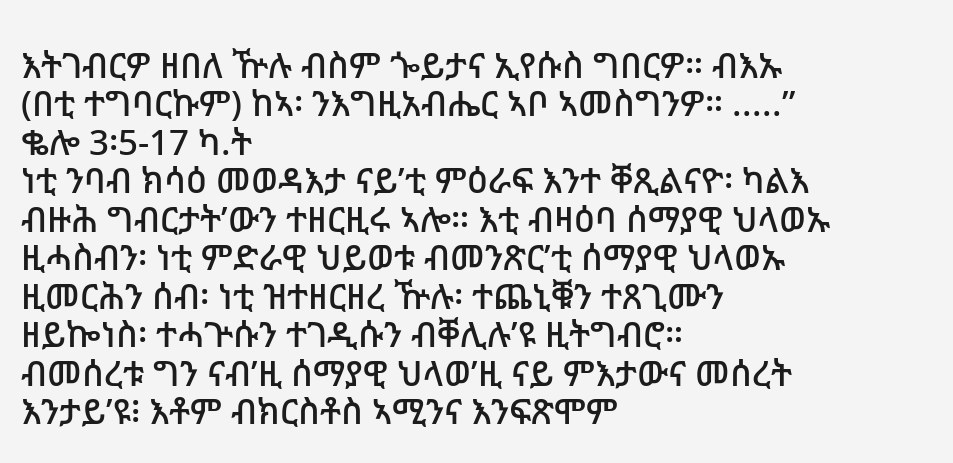እትገብርዎ ዘበለ ዅሉ ብስም ጐይታና ኢየሱስ ግበርዎ። ብእኡ (በቲ ተግባርኩም) ከኣ፡ ንእግዚአብሔር ኣቦ ኣመስግንዎ። .....” ቈሎ 3፡5-17 ካ.ት
ነቲ ንባብ ክሳዕ መወዳእታ ናይ’ቲ ምዕራፍ እንተ ቐጺልናዮ፡ ካልእ ብዙሕ ግብርታት’ውን ተዘርዚሩ ኣሎ። እቲ ብዛዕባ ሰማያዊ ህላወኡ ዚሓስብን፡ ነቲ ምድራዊ ህይወቱ ብመንጽር’ቲ ሰማያዊ ህላወኡ ዚመርሕን ሰብ፡ ነቲ ዝተዘርዘረ ዅሉ፡ ተጨኒቑን ተጸጊሙን ዘይኰነስ፡ ተሓጕሱን ተገዲሱን ብቐሊሉ’ዩ ዚትግብሮ።
ብመሰረቱ ግን ናብ’ዚ ሰማያዊ ህላወ’ዚ ናይ ምእታውና መሰረት እንታይ’ዩ፧ እቶም ብክርስቶስ ኣሚንና እንፍጽሞም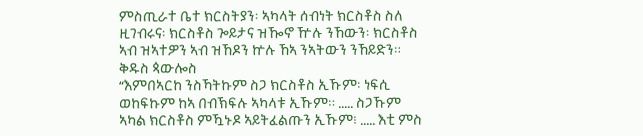ምስጢራተ ቤተ ክርስትያን፡ ኣካላት ሰብነት ክርስቶስ ስለ ዚገብሩና፡ ክርስቶስ ጐይታና ዝዀኖ ዅሉ ንኸውን፡ ክርስቶስ ኣብ ዝኣተዎን ኣብ ዝኸዶን ኵሉ ኸኣ ንኣትውን ንኸይድን። ቅዱስ ጳውሎስ
“እምበኣርከ ንስኻትኩም ስጋ ክርስቶስ ኢኹም፡ ነፍሲ ወከፍኩም ከኣ በብኽፍሉ ኣካላቱ ኢኹም። ..... ስጋኹም ኣካል ክርስቶስ ምዃኑዶ ኣይትፈልጡን ኢኹም፧ ..... እቲ ምስ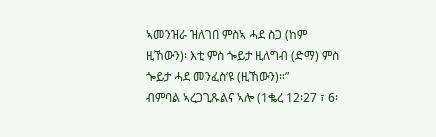ኣመንዝራ ዝለገበ ምስኣ ሓደ ስጋ (ከም ዚኸውን)፡ እቲ ምስ ጐይታ ዚለግብ (ድማ) ምስ ጐይታ ሓደ መንፈስ’ዩ (ዚኸውን)።”
ብምባል ኣረጋጊጹልና ኣሎ (1ቈረ 12፡27 ፣ 6፡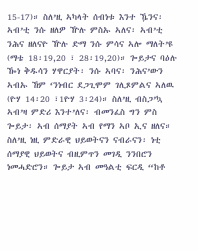15-17)። ስለ’ዚ ኣካላት ሰብነቱ እንተ ዄንና፡ ኣብ’ቲ ንሱ ዘለዎ ዅሉ ምስኡ ኣለና፡ ኣብ’ቲ ንሕና ዘለናዮ ዅሉ ድማ ንሱ ምሳና ኣሎ ማለት’ዩ (ማቴ 18፡19,20 ፣ 28፡19,20)። ጐይታና ባዕሉ ዀነ ቅዱሳን ሃዋርያት፡ ንሱ ኣባና፡ ንሕና’ውን ኣብኡ ኸም ‘ንነብር ደጋጊሞም ገሊጾምልና ኣለዉ (ዮሃ 14፡20 ፣1ዮሃ 3፡24)። ስለ’ዚ ብስጋ’ኳ ኣብ’ዛ ምድሪ እንተ’ለና፡ ብመንፈስ ግን ምስ ጐይታ፡ ኣብ ሰማያት ኣብ የማን ኣቦ ኢና ዘለና።
ስለ’ዚ ነዚ ምድራዊ ህይወትናን ናብራናን፡ ነቲ ሰማያዊ ህይወትና ብዚምጥን መገዲ ንንበሮን ነመሓድሮን። ጐይታ ኣብ መዓልቲ ፍርዲ “ከቶ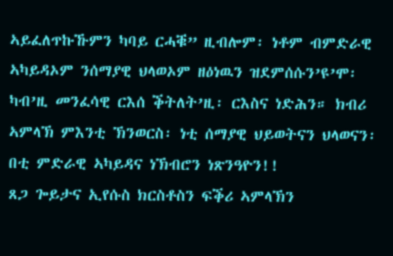ኣይፈለጥኩኹምን ካባይ ርሓቑ” ዚብሎም፡ ነቶም ብምድራዊ ኣካይዳኦም ንሰማያዊ ህላወኦም ዘዕነዉን ዝደምሰሱን’ዩ’ሞ፡ ካብ’ዚ መንፈሳዊ ርእሰ ቕትለት’ዚ፡ ርእስና ነድሕን። ክብሪ ኣምላኽ ምእንቲ ኽንወርስ፡ ነቲ ሰማያዊ ህይወትናን ህላወናን፡ በቲ ምድራዊ ኣካይዳና ነኽብሮን ነጽንዓዮን!!
ጸጋ ጐይታና ኢየሱስ ክርስቶስን ፍቕሪ ኣምላኽን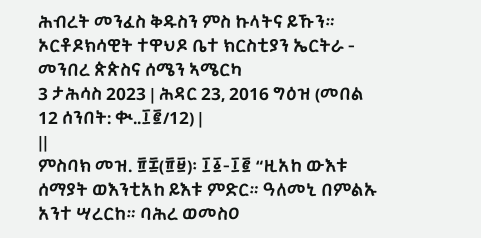ሕብረት መንፈስ ቅዱስን ምስ ኩላትና ይኹን።
ኦርቶዶክሳዊት ተዋህዶ ቤተ ክርስቲያን ኤርትራ - መንበረ ጵጵስና ሰሜን ኣሜርካ
3 ታሕሳስ 2023 | ሕዳር 23, 2016 ግዕዝ (መበል 12 ሰንበት: ቊ..፲፪/12) |
||
ምስባክ መዝ. ፹፰(፹፱)፡ ፲፩-፲፪ “ዚአከ ውእቱ ሰማያት ወእንቲአከ ይእቱ ምድር። ዓለመኒ በምልኡ አንተ ሣረርከ። ባሕረ ወመስዐ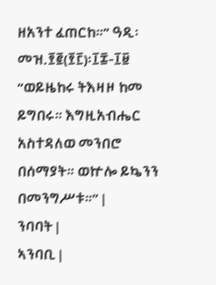ዘአንተ ፈጠርከ።” ዓዲ፡ መዝ.፻፪(፻፫)፡፲፰-፲፱ “ወይዜከሩ ትእዛዞ ከመ ይግበሩ። እግዚአብሔር አስተዳለወ መንበሮ በሰማያት። ወኵሎ ይኴንን በመንግሥቱ።” |
ንባባት |
ኣንባቢ |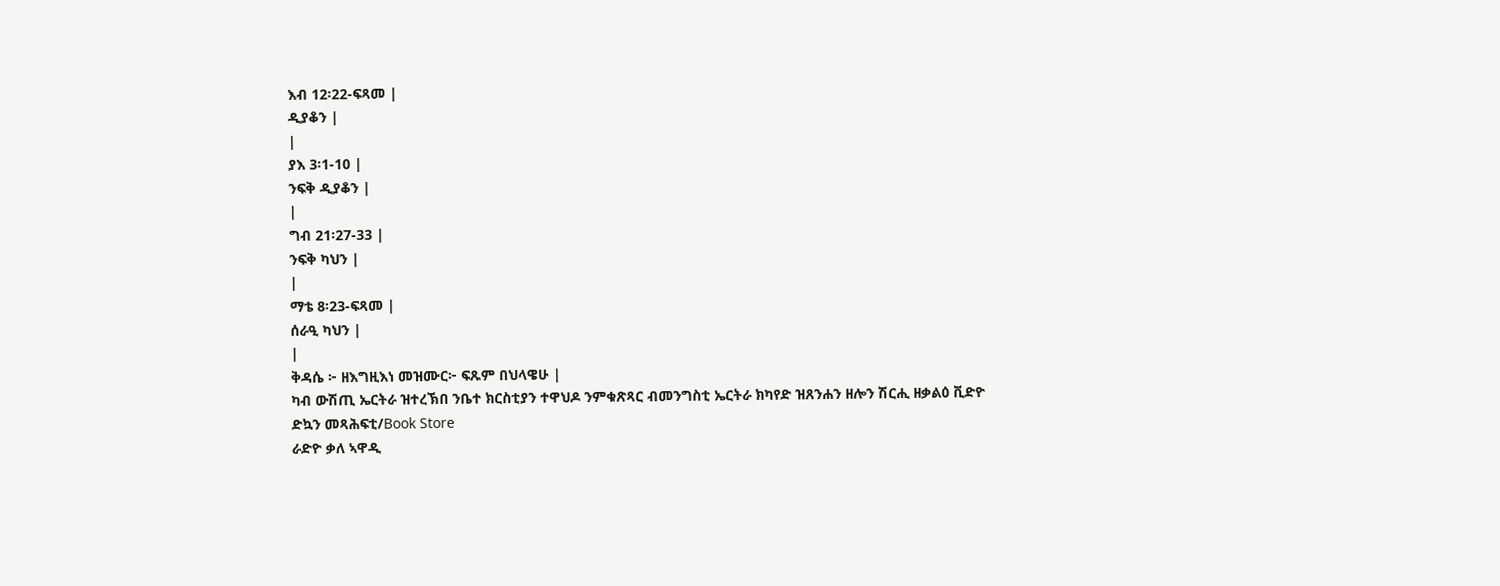እብ 12፡22-ፍጻመ |
ዲያቆን |
|
ያእ 3፡1-10 |
ንፍቅ ዲያቆን |
|
ግብ 21፡27-33 |
ንፍቅ ካህን |
|
ማቴ 8፡23-ፍጻመ |
ሰራዒ ካህን |
|
ቅዳሴ ፦ ዘእግዚእነ መዝሙር፦ ፍጹም በህላዌሁ |
ካብ ውሽጢ ኤርትራ ዝተረኽበ ንቤተ ክርስቲያን ተዋህዶ ንምቁጽጻር ብመንግስቲ ኤርትራ ክካየድ ዝጸንሐን ዘሎን ሽርሒ ዘቃልዕ ቪድዮ
ድኳን መጻሕፍቲ/Book Store
ራድዮ ቃለ ኣዋዲ